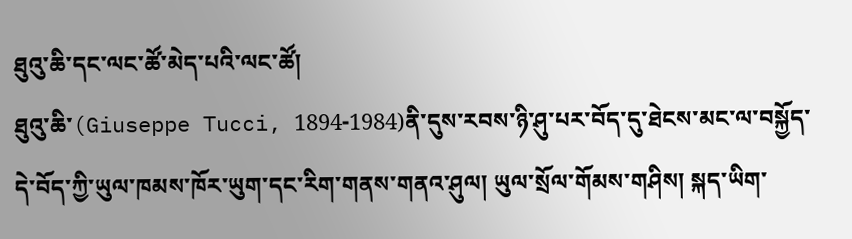ཐུའུ་ཆི་དང་ལང་ཚོ་མེད་པའི་ལང་ཚོ།
ཐུའུ་ཆི་(Giuseppe Tucci, 1894-1984)ནི་དུས་རབས་ཉི་ཤུ་པར་བོད་དུ་ཐེངས་མང་ལ་བསྐྱོད་དེ་བོད་ཀྱི་ཡུལ་ཁམས་ཁོར་ཡུག་དང་རིག་གནས་གནའ་ཤུལ། ཡུལ་སྲོལ་གོམས་གཤིས། སྐད་ཡིག་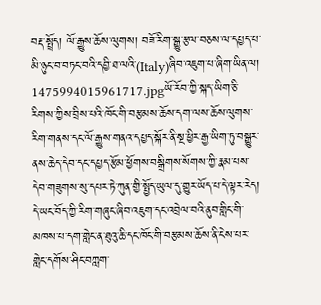བརྡ་སྤྲོད། ལོ་རྒྱུས་ཆོས་ལུགས། བཟོ་རིག་སྒྱུ་རྩལ་བཅས་ལ་དཔྱད་པ་མི་ཉུང་བ་བཏང་བའི་དབྱི་ཐ་ལའི་(Italy)ཞིབ་འཇུག་པ་ཞིག་ཡིན་ལ། 1475994015961717.jpgཡོ་རོབ་ཀྱི་སྐད་ཡིག་ཅི་རིགས་ཀྱིས་བྲིས་པའི་ཁོང་གི་བརྩམས་ཆོས་དག་ལས་ཆོས་ལུགས་རིག་གནས་དང་ལོ་རྒྱུས་གནའ་དཔྱད་སྐོར་ནི་སྔ་ཕྱིར་རྒྱ་ཡིག་ཏུ་བསྒྱུར་ནས་ཆེད་དེབ་དང་དཔྱད་རྩོམ་ཕྱོགས་བསྒྲིགས་སོགས་ཀྱི་རྣམ་པས་དེབ་གཟུགས་སུ་དཔར་ཏེ་ཀུན་གྱི་སྤྱོད་ཡུལ་དུ་གྱུར་ཡོད་པ་དེ་ལྟར་རེད། དེ་ཡང་བོད་ཀྱི་རིག་གཞུང་ཞིབ་འཇུག་དང་འབྲེལ་བའི་ནུབ་གླིང་གི་མཁས་པ་དག་གླེང་ན་ཐུའུ་ཆི་དང་ཁོང་གི་བརྩམས་ཆོས་ནི་ངེས་པར་གླེང་དགོས་ཤིང་བཀླག་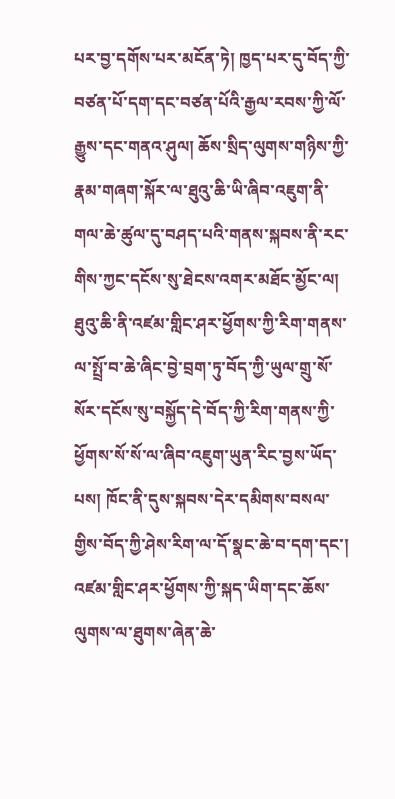པར་བྱ་དགོས་པར་མངོན་ཏེ། ཁྱད་པར་དུ་བོད་ཀྱི་བཙན་པོ་དག་དང་བཙན་པོའི་རྒྱལ་རབས་ཀྱི་ལོ་རྒྱུས་དང་གནའ་ཤུལ། ཆོས་སྲིད་ལུགས་གཉིས་ཀྱི་རྣམ་གཞག་སྐོར་ལ་ཐུའུ་ཆི་ཡི་ཞིབ་འཇུག་ནི་གལ་ཆེ་ཚུལ་དུ་བཤད་པའི་གནས་སྐབས་ནི་རང་གིས་ཀྱང་དངོས་སུ་ཐེངས་འགར་མཐོང་མྱོང་ལ། ཐུའུ་ཆི་ནི་འཛམ་གླིང་ཤར་ཕྱོགས་ཀྱི་རིག་གནས་ལ་སྤྲོ་བ་ཆེ་ཞིང་བྱེ་བྲག་ཏུ་བོད་ཀྱི་ཡུལ་གྲུ་སོ་སོར་དངོས་སུ་བསྐྱོད་དེ་བོད་ཀྱི་རིག་གནས་ཀྱི་ཕྱོགས་སོ་སོ་ལ་ཞིབ་འཇུག་ཡུན་རིང་བྱས་ཡོད་པས། ཁོང་ནི་དུས་སྐབས་དེར་དམིགས་བསལ་གྱིས་བོད་ཀྱི་ཤེས་རིག་ལ་དོ་སྣང་ཆེ་བ་དག་དང་། འཛམ་གླིང་ཤར་ཕྱོགས་ཀྱི་སྐད་ཡིག་དང་ཆོས་ལུགས་ལ་ཐུགས་ཞེན་ཆེ་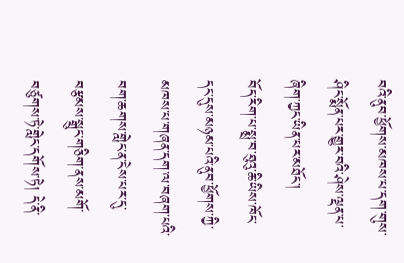བའི་ནུབ་ཕྱོགས་མཁས་པ་དག་གུས་ཤིང་སྨོན་པར་གྱུར་བའི་ཤེས་ལྡན་པ་ཞིག་ཀྱང་ཡིན་པར་མཐོང་།
བོད་རིག་པ་སྨྲ་བ་ཐུའུ་ཆི་ཡིས་ཁོང་དང་དུས་མཉམ་པའི་ནུབ་ཕྱོགས་ཀྱི་མཁས་པ་གཞན་དག་ལ་བཞག་པའི་བག་ཆགས་གླེང་ན་ངེས་པར་དུ་བརྩམས་སྒྲུང་གཅིག་ནས་མགོ་བཙུགས་ཏེ་གླེང་དགོས་ཏེ། དེ་ནི་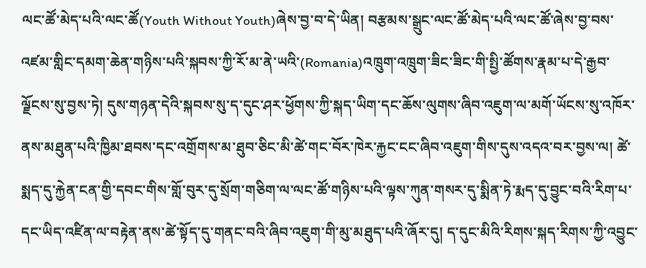ལང་ཚོ་མེད་པའི་ལང་ཚོ(Youth Without Youth)ཞེས་བྱ་བ་དེ་ཡིན། བརྩམས་སྒྲུང་ལང་ཚོ་མེད་པའི་ལང་ཚོ་ཞེས་བྱ་བས་འཛམ་གླིང་དམག་ཆེན་གཉིས་པའི་སྐབས་ཀྱི་རོ་མ་ནེ་ཡའི་(Romania)འཁྲུག་འཁྲུག་ཟིང་ཟིང་གི་སྤྱི་ཚོགས་རྣམ་པ་དེ་རྒྱབ་ལྗོངས་སུ་བྱས་ཏེ། དུས་གཉན་དེའི་སྐབས་སུ་ད་དུང་ཤར་ཕྱོགས་ཀྱི་སྐད་ཡིག་དང་ཆོས་ལུགས་ཞིབ་འཇུག་ལ་མགོ་ཡོངས་སུ་འཁོར་ནས་མཐུན་པའི་ཁྱིམ་ཐབས་དང་འགྲོགས་མ་ཐུབ་ཅིང་མི་ཚེ་གང་བོར་ཁེར་རྐྱང་ངང་ཞིབ་འཇུག་གིས་དུས་འདའ་བར་བྱས་ལ། ཚེ་སྨད་དུ་རྐྱེན་ངན་གྱི་དབང་གིས་གློ་བུར་དུ་སྲོག་གཅིག་ལ་ལང་ཚོ་གཉིས་པའི་ལྟས་ཀུན་གསར་དུ་སྨིན་ཏེ་རྨད་དུ་བྱུང་བའི་རིག་པ་དང་ཡིད་འཛིན་ལ་བརྟེན་ནས་ཚེ་སྟོད་དུ་གནང་བའི་ཞིབ་འཇུག་གི་མུ་མཐུད་པའི་ཞོར་དུ། ད་དུང་མིའི་རིགས་སྐད་རིགས་ཀྱི་འབྱུང་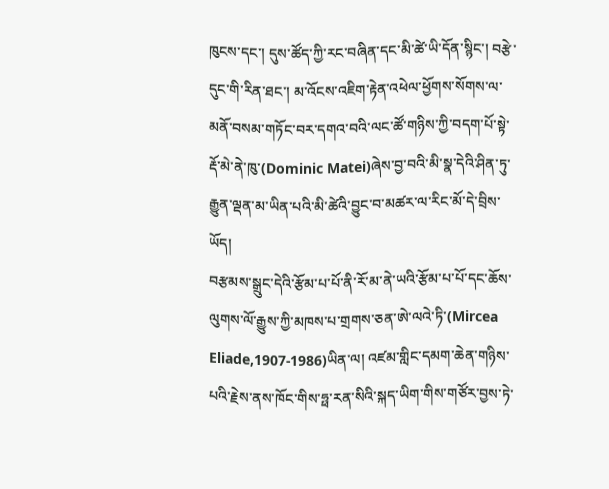ཁུངས་དང་། དུས་ཚོད་ཀྱི་རང་བཞིན་དང་མི་ཚེ་ཡི་དོན་སྙིང་། བརྩེ་དུང་གི་རིན་ཐང་། མ་འོངས་འཇིག་རྟེན་འཕེལ་ཕྱོགས་སོགས་ལ་མནོ་བསམ་གཏོང་བར་དགའ་བའི་ལང་ཚོ་གཉིས་ཀྱི་བདག་པོ་སྟེ་རྡོ་མེ་ནེ་ཁུ་(Dominic Matei)ཞེས་བྱ་བའི་མི་སྣ་དེའི་ཤིན་ཏུ་རྒྱུན་ལྡན་མ་ཡིན་པའི་མི་ཚེའི་བྱུང་བ་མཚར་ལ་རིང་མོ་དེ་བྲིས་ཡོད།
བརྩམས་སྒྲུང་དེའི་རྩོམ་པ་པོ་ནི་རོ་མ་ནེ་ཡའི་རྩོམ་པ་པོ་དང་ཆོས་ལུགས་ལོ་རྒྱུས་ཀྱི་མཁས་པ་གྲགས་ཅན་ཨེ་ལའེ་ཏི་(Mircea Eliade,1907-1986)ཡིན་ལ། འཛམ་གླིང་དམག་ཆེན་གཉིས་པའི་རྗེས་ནས་ཁོང་གིས་ཧྥ་རན་སིའི་སྐད་ཡིག་གིས་གཙོར་བྱས་ཏེ་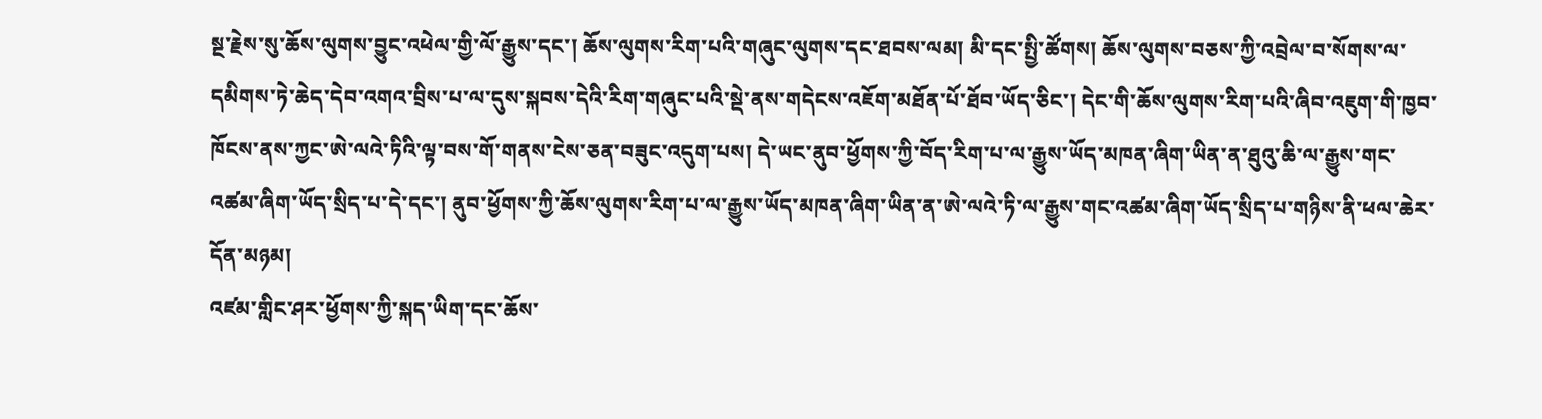སྔ་རྗེས་སུ་ཆོས་ལུགས་བྱུང་འཕེལ་གྱི་ལོ་རྒྱུས་དང་། ཆོས་ལུགས་རིག་པའི་གཞུང་ལུགས་དང་ཐབས་ལམ། མི་དང་སྤྱི་ཚོགས། ཆོས་ལུགས་བཅས་ཀྱི་འབྲེལ་བ་སོགས་ལ་དམིགས་ཏེ་ཆེད་དེབ་འགའ་བྲིས་པ་ལ་དུས་སྐབས་དེའི་རིག་གཞུང་པའི་སྡེ་ནས་གདེངས་འཇོག་མཐོན་པོ་ཐོབ་ཡོད་ཅིང་། དེང་གི་ཆོས་ལུགས་རིག་པའི་ཞིབ་འཇུག་གི་ཁྱབ་ཁོངས་ནས་ཀྱང་ཨེ་ལའེ་ཏིའི་ལྟ་བས་གོ་གནས་ངེས་ཅན་བཟུང་འདུག་པས། དེ་ཡང་ནུབ་ཕྱོགས་ཀྱི་བོད་རིག་པ་ལ་རྒྱུས་ཡོད་མཁན་ཞིག་ཡིན་ན་ཐུའུ་ཆི་ལ་རྒྱུས་གང་འཚམ་ཞིག་ཡོད་སྲིད་པ་དེ་དང་། ནུབ་ཕྱོགས་ཀྱི་ཆོས་ལུགས་རིག་པ་ལ་རྒྱུས་ཡོད་མཁན་ཞིག་ཡིན་ན་ཨེ་ལའེ་ཏི་ལ་རྒྱུས་གང་འཚམ་ཞིག་ཡོད་སྲིད་པ་གཉིས་ནི་ཕལ་ཆེར་དོན་མཉམ།
འཛམ་གླིང་ཤར་ཕྱོགས་ཀྱི་སྐད་ཡིག་དང་ཆོས་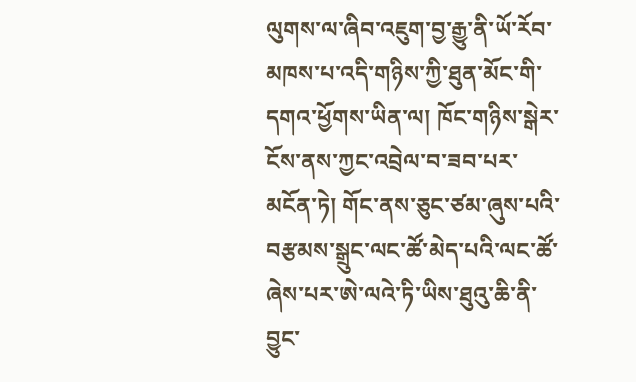ལུགས་ལ་ཞིབ་འཇུག་བྱ་རྒྱུ་ནི་ཡོ་རོབ་མཁས་པ་འདི་གཉིས་ཀྱི་ཐུན་མོང་གི་དགའ་ཕྱོགས་ཡིན་ལ། ཁོང་གཉིས་སྒེར་ངོས་ནས་ཀྱང་འབྲེལ་བ་ཟབ་པར་མངོན་ཏེ། གོང་ནས་ཅུང་ཙམ་ཞུས་པའི་བརྩམས་སྒྲུང་ལང་ཚོ་མེད་པའི་ལང་ཚོ་ཞེས་པར་ཨེ་ལའེ་ཏི་ཡིས་ཐུའུ་ཆི་ནི་བྱུང་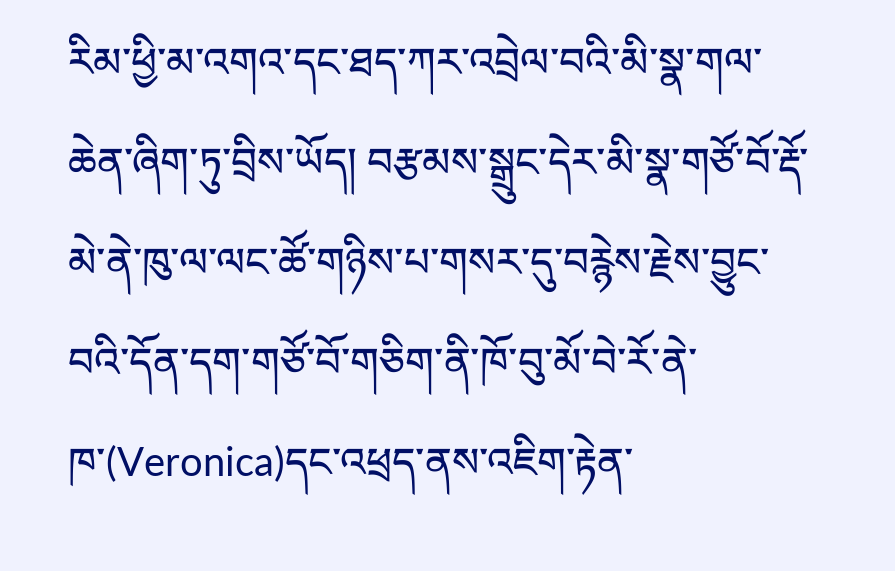རིམ་ཕྱི་མ་འགའ་དང་ཐད་ཀར་འབྲེལ་བའི་མི་སྣ་གལ་ཆེན་ཞིག་ཏུ་བྲིས་ཡོད། བརྩམས་སྒྲུང་དེར་མི་སྣ་གཙོ་བོ་རྡོ་མེ་ནེ་ཁུ་ལ་ལང་ཚོ་གཉིས་པ་གསར་དུ་བརྙེས་རྗེས་བྱུང་བའི་དོན་དག་གཙོ་བོ་གཅིག་ནི་ཁོ་བུ་མོ་བེ་རོ་ནེ་ཁ་(Veronica)དང་འཕྲད་ནས་འཇིག་རྟེན་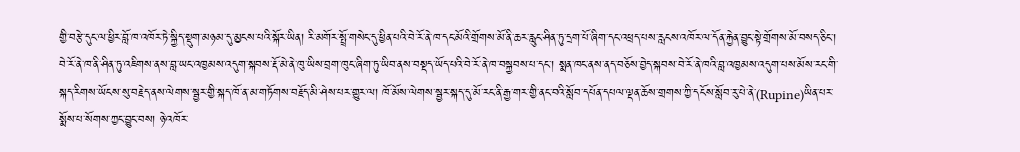གྱི་བརྩེ་དུང་ལ་ཕྱིར་བློ་ཁ་འཁོར་ཏེ་སྐྱིད་སྡུག་མཉམ་དུ་མྱངས་པའི་སྐོར་ཡིན། རི་མགོར་སྤྲོ་གསེང་དུ་ཕྱིན་པའི་བེ་རོ་ནེ་ཁ་དང་མོའི་གྲོགས་མོ་ནི་ཆར་རླུང་ཤིན་ཏུ་དྲག་པོ་ཞིག་དང་འཕྲད་པས་རླངས་འཁོར་ལ་དོན་རྐྱེན་བྱུང་སྟེ་གྲོགས་མོ་བསད་ཅིང་། བེ་རོ་ནེ་ཁ་ནི་ཤིན་ཏུ་འཇིགས་ནས་བླ་ཡང་འཁྱམས་འདུག་སྐབས་རྡོ་མེ་ནེ་ཁུ་ཡིས་བྲག་ཁུང་ཞིག་ཏུ་ཡིབ་ནས་བསྡད་ཡོད་པའི་བེ་རོ་ནེ་ཁ་བསྐྱབས་པ་དང་། སྨན་ཁང་ནས་ནད་བཅོས་བྱེད་སྐབས་བེ་རོ་ནེ་ཁའི་བླ་འཁྱམས་འདུག་པས་མོས་རང་གི་སྐད་རིགས་ཡོངས་སུ་བརྗེད་ནས་ལེགས་སྦྱར་གྱི་སྐད་ཁོ་ན་མ་གཏོགས་བརྗོད་མི་ཤེས་པར་གྱུར་ལ། ཁོ་མོས་ལེགས་སྦྱར་སྐད་དུ་མོ་རང་ནི་རྒྱ་གར་གྱི་ནང་བའི་སློབ་དཔོན་དཔལ་ལྡན་ཆོས་གྲགས་ཀྱི་དངོས་སློབ་རུ་པེ་ནེ་(Rupine)ཡིན་པར་སྨོས་པ་སོགས་ཀྱང་བྱུང་བས། ཉེ་འཁོར་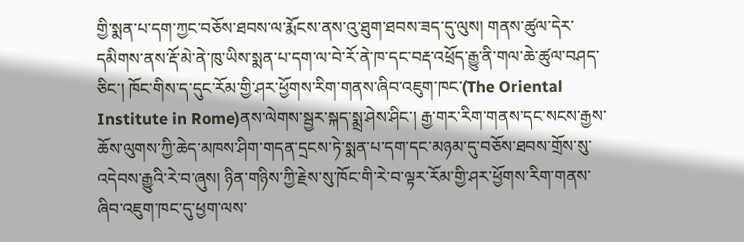གྱི་སྨན་པ་དག་ཀྱང་བཅོས་ཐབས་ལ་རྨོངས་ནས་འུ་ཐུག་ཐབས་ཟད་དུ་ལུས། གནས་ཚུལ་དེར་དམིགས་ནས་རྡོ་མེ་ནེ་ཁུ་ཡིས་སྨན་པ་དག་ལ་བེ་རོ་ནེ་ཁ་དང་བརྡ་འཕྲོད་རྒྱུ་ནི་གལ་ཆེ་ཚུལ་བཤད་ཅིང་། ཁོང་གིས་ད་དུང་རོམ་གྱི་ཤར་ཕྱོགས་རིག་གནས་ཞིབ་འཇུག་ཁང་(The Oriental Institute in Rome)ནས་ལེགས་སྦྱར་སྐད་སྨྲ་ཤེས་ཤིང་། རྒྱ་གར་རིག་གནས་དང་སངས་རྒྱས་ཆོས་ལུགས་ཀྱི་ཆེད་མཁས་ཤིག་གདན་དྲངས་ཏེ་སྨན་པ་དག་དང་མཉམ་དུ་བཅོས་ཐབས་གྲོས་སུ་འདེབས་རྒྱུའི་རེ་བ་ཞུས། ཉིན་གཉིས་ཀྱི་རྗེས་སུ་ཁོང་གི་རེ་བ་ལྟར་རོམ་གྱི་ཤར་ཕྱོགས་རིག་གནས་ཞིབ་འཇུག་ཁང་དུ་ཕྱག་ལས་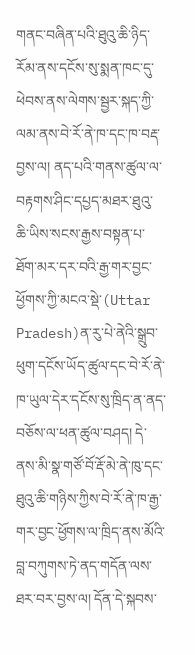གནང་བཞིན་པའི་ཐུའུ་ཆི་ཉིད་རོམ་ནས་དངོས་སུ་སྨན་ཁང་དུ་ཕེབས་ནས་ལེགས་སྦྱར་སྐད་ཀྱི་ལམ་ནས་བེ་རོ་ནེ་ཁ་དང་ཁ་བརྡ་བྱས་ལ། ནད་པའི་གནས་ཚུལ་ལ་བརྟགས་ཤིང་དཔྱད་མཐར་ཐུའུ་ཆི་ཡིས་སངས་རྒྱས་བསྟན་པ་ཐོག་མར་དར་བའི་རྒྱ་གར་བྱང་ཕྱོགས་ཀྱི་མངའ་སྡེ་(Uttar Pradesh)ན་རུ་པེ་ནེའི་སྒྲུབ་ཕུག་དངོས་ཡོད་ཚུལ་དང་བེ་རོ་ནེ་ཁ་ཡུལ་དེར་དངོས་སུ་ཁྲིད་ན་ནད་བཅོས་ལ་ཕན་ཚུལ་བཤད། དེ་ནས་མི་སྣ་གཙོ་བོ་རྡོ་མེ་ནེ་ཁུ་དང་ཐུའུ་ཆི་གཉིས་ཀྱིས་བེ་རོ་ནེ་ཁ་རྒྱ་གར་བྱང་ཕྱོགས་ལ་ཁྲིད་ནས་མོའི་བླ་བཀུགས་ཏེ་ནད་གདོན་ལས་ཐར་བར་བྱས་ལ། དོན་དེ་སྐབས་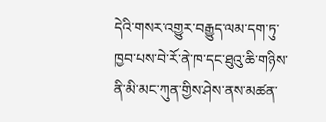དེའི་གསར་འགྱུར་བརྒྱུད་ལམ་དག་ཏུ་ཁྱབ་པས་བེ་རོ་ནེ་ཁ་དང་ཐུའུ་ཆི་གཉིས་ནི་མི་མང་ཀུན་གྱིས་ཤེས་ནས་མཚན་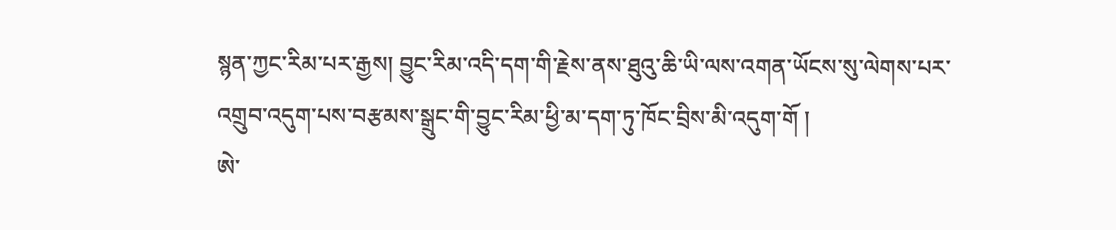སྙན་ཀྱང་རིམ་པར་རྒྱས། བྱུང་རིམ་འདི་དག་གི་རྗེས་ནས་ཐུའུ་ཆི་ཡི་ལས་འགན་ཡོངས་སུ་ལེགས་པར་འགྲུབ་འདུག་པས་བརྩམས་སྒྲུང་གི་བྱུང་རིམ་ཕྱི་མ་དག་ཏུ་ཁོང་བྲིས་མི་འདུག་གོ །
ཨེ་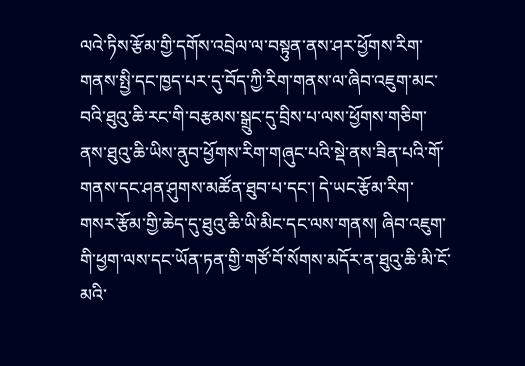ལའེ་ཏིས་རྩོམ་གྱི་དགོས་འབྲེལ་ལ་བསྟུན་ནས་ཤར་ཕྱོགས་རིག་གནས་སྤྱི་དང་ཁྱད་པར་དུ་བོད་ཀྱི་རིག་གནས་ལ་ཞིབ་འཇུག་མང་བའི་ཐུའུ་ཆི་རང་གི་བརྩམས་སྒྲུང་དུ་བྲིས་པ་ལས་ཕྱོགས་གཅིག་ནས་ཐུའུ་ཆི་ཡིས་ནུབ་ཕྱོགས་རིག་གཞུང་པའི་སྡེ་ནས་ཟིན་པའི་གོ་གནས་དང་ཤན་ཤུགས་མཚོན་ཐུབ་པ་དང་། དེ་ཡང་རྩོམ་རིག་གསར་རྩོམ་གྱི་ཆེད་དུ་ཐུའུ་ཆི་ཡི་མིང་དང་ལས་གནས། ཞིབ་འཇུག་གི་ཕྱག་ལས་དང་ཡོན་ཏན་གྱི་གཙོ་བོ་སོགས་མདོར་ན་ཐུའུ་ཆི་མི་ངོ་མའི་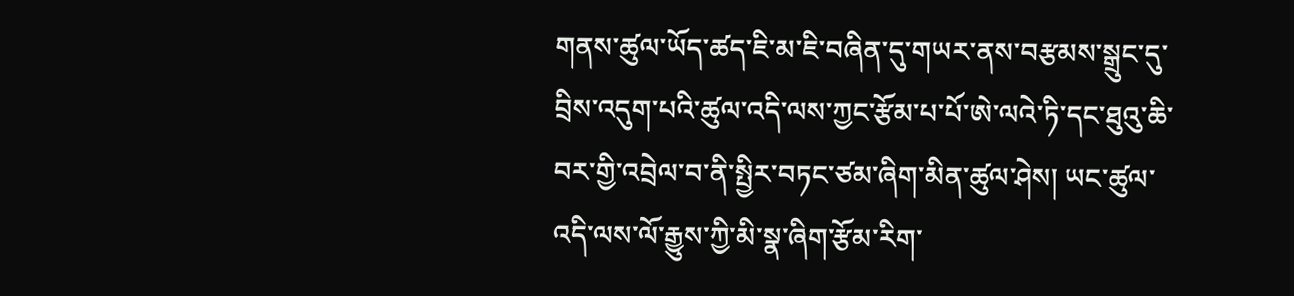གནས་ཚུལ་ཡོད་ཚད་ཇི་མ་ཇི་བཞིན་དུ་གཡར་ནས་བརྩམས་སྒྲུང་དུ་བྲིས་འདུག་པའི་ཚུལ་འདི་ལས་ཀྱང་རྩོམ་པ་པོ་ཨེ་ལའེ་ཏི་དང་ཐུའུ་ཆི་བར་གྱི་འབྲེལ་བ་ནི་སྤྱིར་བཏང་ཙམ་ཞིག་མིན་ཚུལ་ཤེས། ཡང་ཚུལ་འདི་ལས་ལོ་རྒྱུས་ཀྱི་མི་སྣ་ཞིག་རྩོམ་རིག་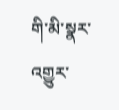གི་མི་སྣར་འགྱུར་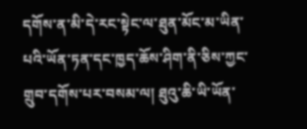དགོས་ན་མི་དེ་རང་སྟེང་ལ་ཐུན་མོང་མ་ཡིན་པའི་ཡོན་ཏན་དང་ཁྱད་ཆོས་ཤིག་ནི་ཅིས་ཀྱང་གྲུབ་དགོས་པར་བསམ་ལ། ཐུའུ་ཆི་ཡི་ཡོན་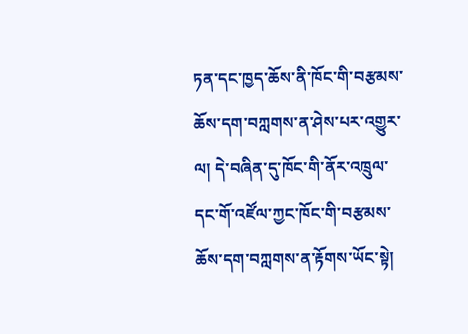ཏན་དང་ཁྱད་ཆོས་ནི་ཁོང་གི་བརྩམས་ཆོས་དག་བཀླགས་ན་ཤེས་པར་འགྱུར་ལ། དེ་བཞིན་དུ་ཁོང་གི་ནོར་འཁྲུལ་དང་གོ་འཛོལ་ཀྱང་ཁོང་གི་བརྩམས་ཆོས་དག་བཀླགས་ན་རྟོགས་ཡོང་སྟེ།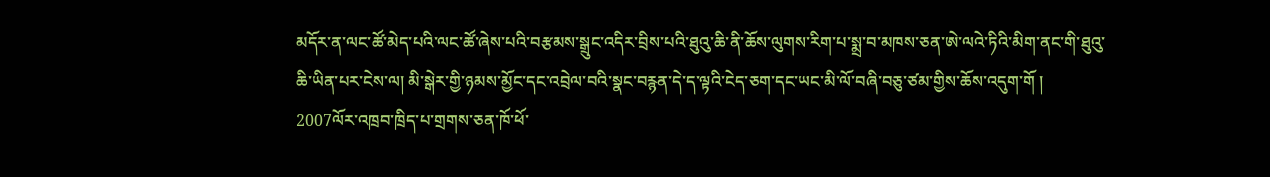མདོར་ན་ལང་ཚོ་མེད་པའི་ལང་ཚོ་ཞེས་པའི་བརྩམས་སྒྲུང་འདིར་བྲིས་པའི་ཐུའུ་ཆི་ནི་ཆོས་ལུགས་རིག་པ་སྨྲ་བ་མཁས་ཅན་ཨེ་ལའེ་ཏིའི་མིག་ནང་གི་ཐུའུ་ཆི་ཡིན་པར་ངེས་ལ། མི་སྒེར་གྱི་ཉམས་མྱོང་དང་འབྲེལ་བའི་སྣང་བརྙན་དེ་ད་ལྟའི་ངེད་ཅག་དང་ཡང་མི་ལོ་བཞི་བཅུ་ཙམ་གྱིས་ཆོས་འདུག་གོ །
2007ལོར་འཁྲབ་ཁྲིད་པ་གྲགས་ཅན་ཁོ་ཕོ་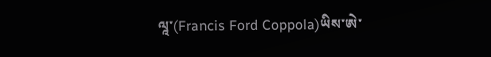ལཱ་(Francis Ford Coppola)ཡིས་ཨེ་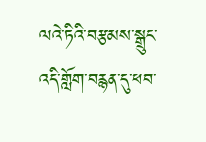ལའེ་ཏིའི་བརྩམས་སྒྲུང་འདི་གློག་བརྙན་དུ་ཕབ་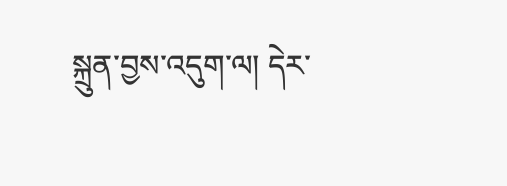སྐྲུན་བྱས་འདུག་ལ། དེར་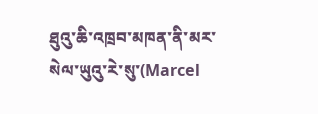ཐུའུ་ཆི་འཁྲབ་མཁན་ནི་མར་སེལ་ཡུའུ་རེ་སུ་(Marcel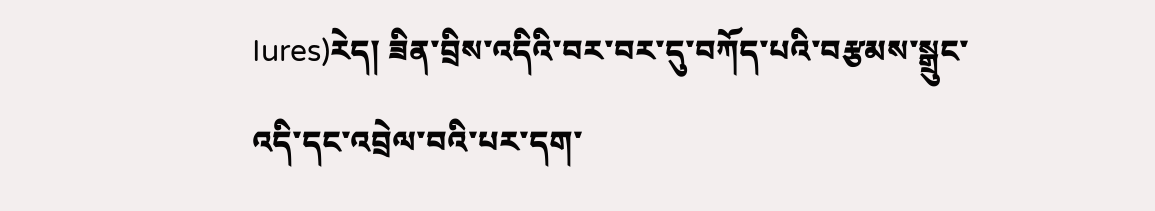Iures)རེད། ཟིན་བྲིས་འདིའི་བར་བར་དུ་བཀོད་པའི་བརྩམས་སྒྲུང་འདི་དང་འབྲེལ་བའི་པར་དག་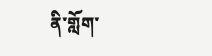ནི་གློག་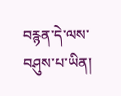བརྙན་དེ་ལས་བཤུས་པ་ཡིན།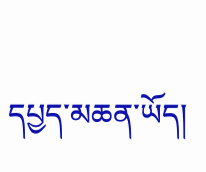དཔྱད་མཆན་ཡོད།